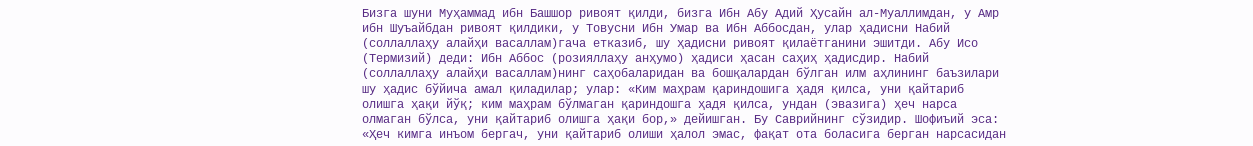Бизга шуни Муҳаммад ибн Башшор ривоят қилди, бизга Ибн Абу Адий Ҳусайн ал-Муаллимдан, у Амр ибн Шуъайбдан ривоят қилдики, у Товусни Ибн Умар ва Ибн Аббосдан, улар ҳадисни Набий (соллаллаҳу алайҳи васаллам)гача етказиб, шу ҳадисни ривоят қилаётганини эшитди. Абу Исо (Термизий) деди: Ибн Аббос (розияллаҳу анҳумо) ҳадиси ҳасан саҳиҳ ҳадисдир. Набий (соллаллаҳу алайҳи васаллам)нинг саҳобаларидан ва бошқалардан бўлган илм аҳлининг баъзилари шу ҳадис бўйича амал қиладилар; улар: «Ким маҳрам қариндошига ҳадя қилса, уни қайтариб олишга ҳақи йўқ; ким маҳрам бўлмаган қариндошга ҳадя қилса, ундан (эвазига) ҳеч нарса олмаган бўлса, уни қайтариб олишга ҳақи бор,» дейишган. Бу Саврийнинг сўзидир. Шофиъий эса: «Ҳеч кимга инъом бергач, уни қайтариб олиши ҳалол эмас, фақат ота боласига берган нарсасидан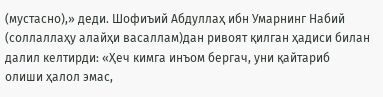(мустасно),» деди. Шофиъий Абдуллаҳ ибн Умарнинг Набий (соллаллаҳу алайҳи васаллам)дан ривоят қилган ҳадиси билан далил келтирди: «Ҳеч кимга инъом бергач, уни қайтариб олиши ҳалол эмас,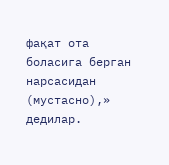фақат ота боласига берган нарсасидан (мустасно),» дедилар.